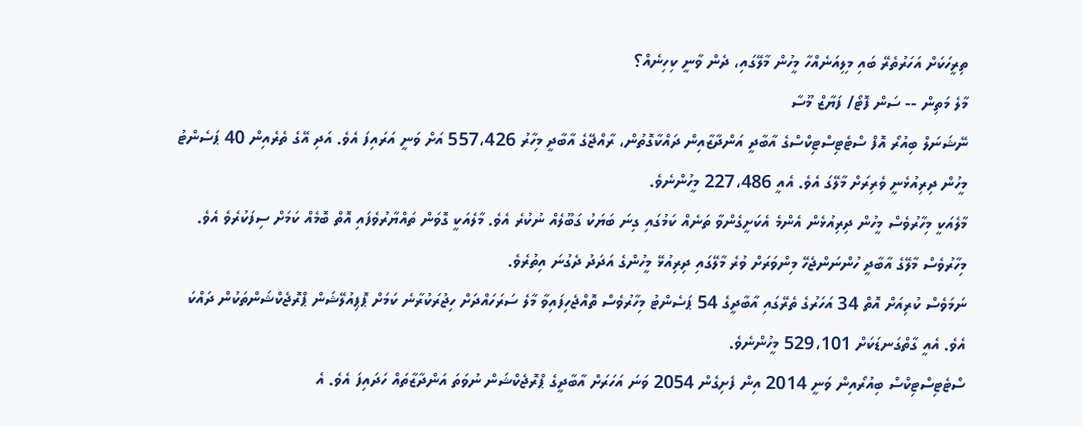ތިރީހަކަށް އަހަރުތެރޭ ބައި މިލިއަނެއްހާ މީހުން މާލޭގައި، ދެން ވާނީ ކިހިނެއް؟
މާލެ މަތިން -- ސަން ފޮޓޯ/ ފަޔާޒް މޫސާ
ނޭޝަނަލް ބިއުރޯ އޮފް ސްޓެޓިސްޓިކްސްގެ އާބާދީ އަންދާޒާއިން ދައްކާގޮތުން، ރާއްޖޭގެ އާބާދީ މިހާރު 557،426 އަށް ވަނީ އަރައިފަ އެވެ. އަދި އޭގެ ތެރެއިން 40 ޕަސެންޓު މީހުން ދިރިއުޅެނީ ވެރިރަށް މާލޭގަ އެވެ. އެއީ 227،486 މީހުންނެވެ.
މާލެއަކީ މިހާރުވެސް މީހުން ދިރިއުޅެން އެންމެ އެކަށީގެންވާ ތަނެއް ކަމުގައި ގިނަ ބަޔަކު ގަބޫލެއް ނުކުރެ އެވެ. މާލެއަކީ ގޮވަން ތައްޔާރުވެފައި އޮތް ބޮމެއް ކަމަށް ސިފަކުރެވެ އެވެ. މިހާރުވެސް މާލޭގެ އާބާދީ ހުންނަންޖެހޭ މިންވަރަށް ވުރެ މާލޭގައި ދިރިއުޅޭ މީހުންގެ އަދަދު ދެގުނަ އިތުރެވެ.
ނަމަވެސް ކުރިއަށް އޮތް 34 އަހަރުގެ ތެރޭގައި އާބާދީގެ 54 ޕަސެންޓު މިހާރުވެސް ތޮއްޖެހިފައިވާ މާލެ ސަރަހައްދަށް ހިޖުރަކުރާނެ ކަމަށް ޕޮޕިއުލޭޝަން ޕްރޮޖެކްޝަންތަކުން ދައްކަ އެވެ. އެއީ ގާތްގަނޑަކަށް 529،101 މީހުންނެވެ.
ސްޓެޓިސްޓިކްސް ބިއުރޯއިން ވަނީ 2014 އިން ފެށިގެން 2054 ވަނަ އަހަރަށް އާބާދީގެ ޕްރޮޖެކްޝަން ނުވަތަ އަންދާޒާތައް ހަދައިފަ އެވެ. އެ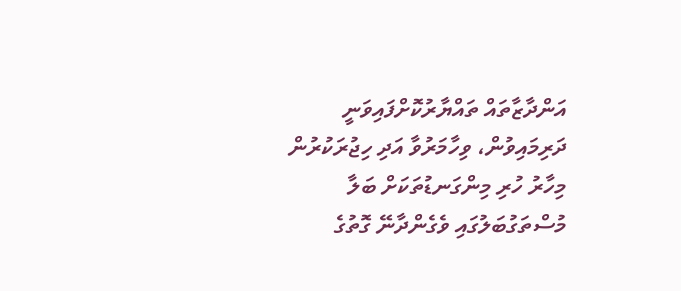އަންދާޒާތައް ތައްޔާރުކޮށްފައިވަނީ ދަރިމައިވުން، ވިހާމަރުވާ އަދި ހިޖުރަކުރުން މިހާރު ހުރި މިންގަނޑުތަކަށް ބަލާ މުސްތަގުބަލުގައި ވެގެންދާނޭ ގޮތުގެ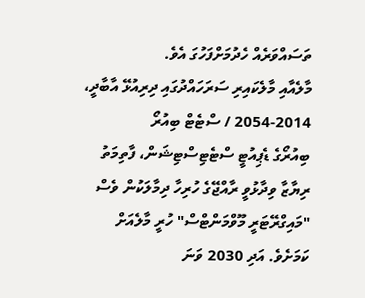ތަސައްވަރެއް ހެދުމަށްފަހުގަ އެވެ.
މާލެއާއި މާލެކައިރި ސަރަހައްދުގައި ދިރިއުޅޭ އާބާދީ، 2014-2054 / ސްޓެޓް ބިއުރޯ
ބިއުރޯގެ ޑެޕިއުޓީ ސްޓެޓިސްޓިޝަން، ފާތިމަތު ރިޔާޒާ ވިދާޅުވީ ރާއްޖޭގެ ހުރިހާ ދިމާލަކުން ވެސް "މައިގްރޭޓަރީ މޫވްމަންޓްސް" ހުރީ މާލެއަށް ކަމަށެވެ. އަދި 2030 ވަނަ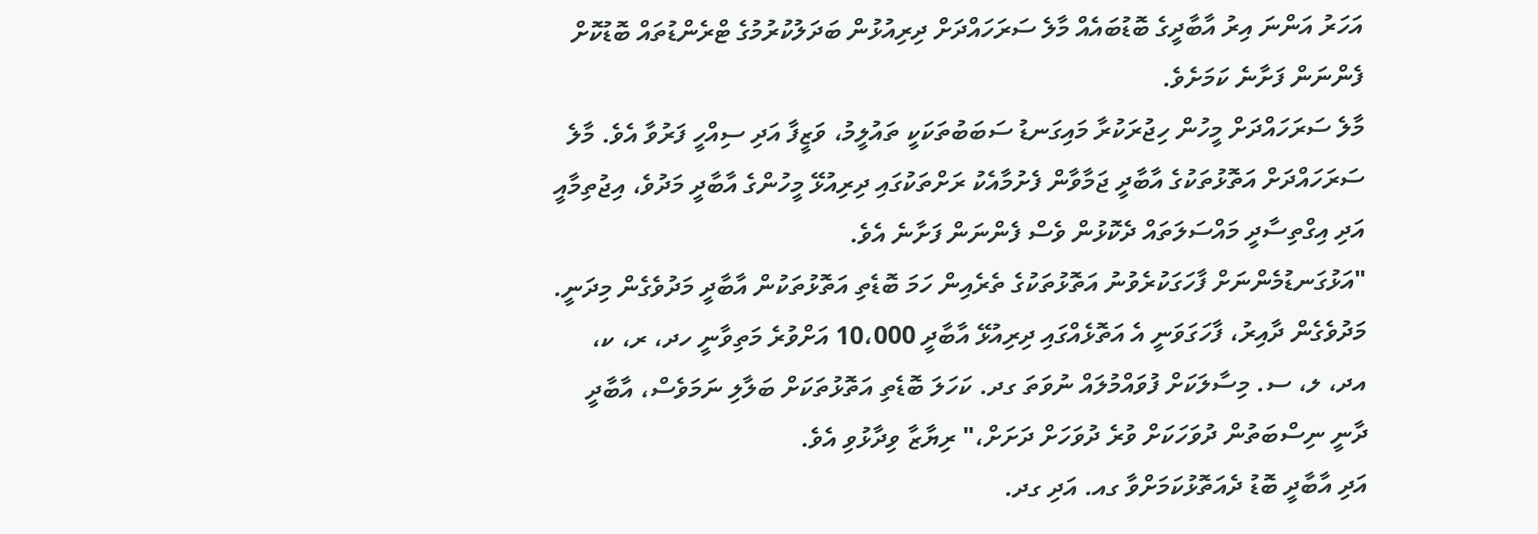އަހަރު އަންނަ އިރު އާބާދީގެ ބޮޑުބައެއް މާލެ ސަރަހައްދަށް ދިރިއުޅުން ބަދަލުކުރުމުގެ ޓްރެންޑުތައް ބޮޑުކޮށް ފެންނަން ފަށާނެ ކަމަށެވެ.
މާލެ ސަރަހައްދަށް މީހުން ހިޖުރަކުރާ މައިގަނޑު ސަބަބުތަކަކީ ތައުލީމު، ވަޒީފާ އަދި ސިއްހީ ފަރުވާ އެވެ. މާލެ ސަރަހައްދަށް އަތޮޅުތަކުގެ އާބާދީ ޖަމާވާން ފެށުމާއެކު ރަށްތަކުގައި ދިރިއުޅޭ މީހުންގެ އާބާދީ މަދުވެ، އިޖުތިމާއީ އަދި އިގްތިސާދީ މައްސަލަތައް ދެކޮޅުން ވެސް ފެންނަން ފަށާނެ އެވެ.
"އަޅުގަނޑުމެންނަށް ފާހަގަކުރެވުނު އަތޮޅުތަކުގެ ތެރެއިން ހަމަ ބޮޑެތި އަތޮޅުތަކުން އާބާދީ މަދުވެގެން މިދަނީ. މަދުވެގެން ދާއިރު، ފާހަގަވަނީ އެ އަތޮޅެއްގައި ދިރިއުޅޭ އާބާދީ 10،000 އަށްވުރެ މަތިވާނީ ހދ، ރ، ކ، އދ، ލ، ސ. މިސާލަކަށް ފުވައްމުލައް ނުވަތަ ގދ. ކަހަލަ ބޮޑެތި އަތޮޅުތަކަށް ބަލާލި ނަމަވެސް، އާބާދީ ދާނީ ނިސްބަތުން ދުވަހަކަށް ވުރެ ދުވަހަށް ދަށަށް،" ރިޔާޒާ ވިދާޅުވި އެވެ.
އަދި އާބާދީ ބޮޑު ދެއަތޮޅުކަމަށްވާ ގއ. އަދި ގދ.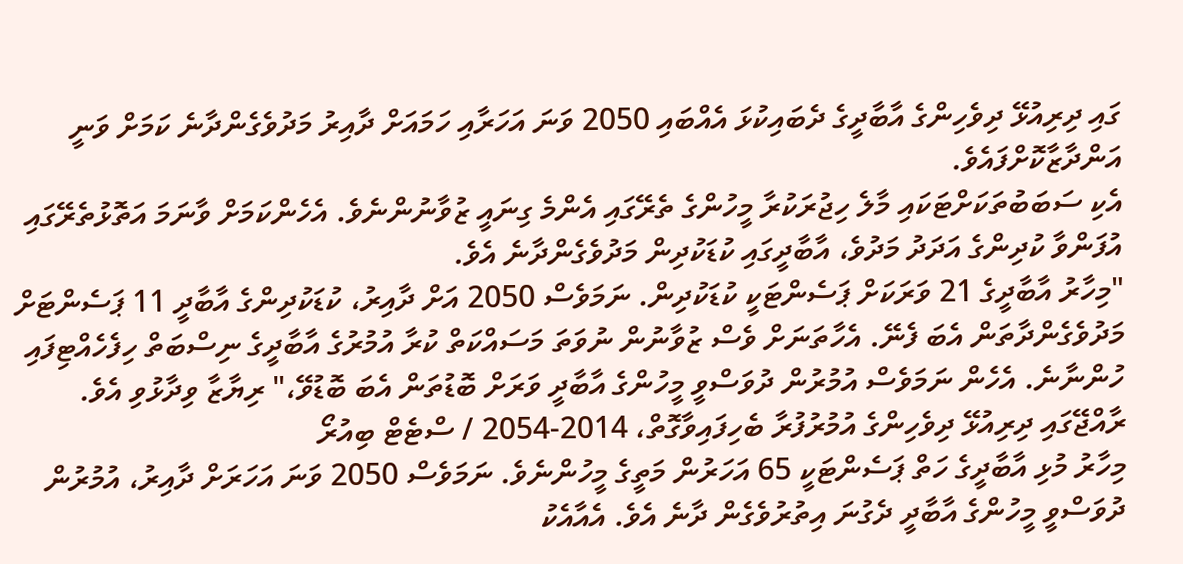ގައި ދިރިއުޅޭ ދިވެހިންގެ އާބާދީގެ ދެބައިކުޅަ އެއްބައި 2050 ވަނަ އަހަރާއި ހަމައަށް ދާއިރު މަދުވެގެންދާނެ ކަމަށް ވަނީ އަންދާޒާކޮށްފައެވެ.
އެކި ސަބަބުތަކަށްޓަކައި މާލެ ހިޖުރަކުރާ މީހުންގެ ތެރޭގައި އެންމެ ގިނައީ ޒުވާނުންނެވެ. އެހެންކަމަށް ވާނަމަ އަތޮޅުތެރޭގައި އުފަންވާ ކުދިންގެ އަދަދު މަދުވެ، އާބާދީގައި ކުޑަކުދިން މަދުވެގެންދާނެ އެވެ.
"މިހާރު އާބާދީގެ 21 ވަރަކަށް ޕަސެންޓަކީ ކުޑަކުދިން. ނަމަވެސް 2050 އަށް ދާއިރު، ކުޑަކުދިންގެ އާބާދީ 11 ޕަސެންޓަށް މަދުވެގެންދާތަން އެބަ ފެނޭ. އެހާތަނަށް ވެސް ޒުވާނުން ނުވަތަ މަސައްކަތް ކުރާ އުމުރުގެ އާބާދީގެ ނިސްބަތް ހިފެހެއްޓިފައި ހުންނާނެ. އެހެން ނަމަވެސް އުމުރުން ދުވަސްވީ މީހުންގެ އާބާދީ ވަރަށް ބޮޑުތަން އެބަ ބޮޑުވޭ،" ރިޔާޒާ ވިދާޅުވި އެވެ.
ރާއްޖޭގައި ދިރިއުޅޭ ދިވެހިންގެ އުމުރުފުރާ ބެހިފައިވާގޮތް، 2014-2054 / ސްޓެޓް ބިއުރޯ
މިހާރު މުޅި އާބާދީގެ ހަތް ޕަސެންޓަކީ 65 އަހަރުން މަތީގެ މީހުންނެވެ. ނަމަވެސް 2050 ވަނަ އަހަރަށް ދާއިރު، އުމުރުން ދުވަސްވީ މީހުންގެ އާބާދީ ދެގުނަ އިތުރުވެގެން ދާނެ އެވެ. އެއާއެކު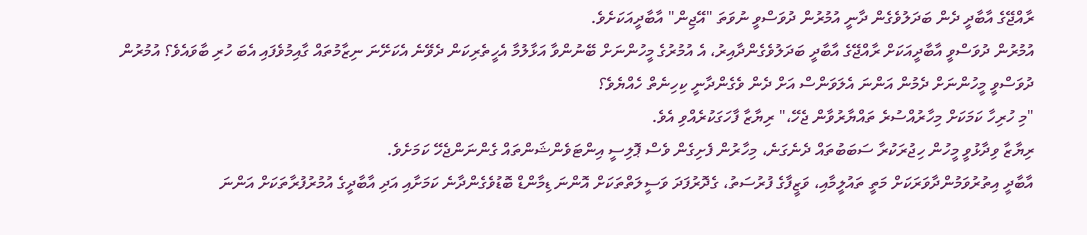ރާއްޖޭގެ އާބާދީ ދެން ބަދަލުވެގެން ދާނީ އުމުރުން ދުވަސްވީ ނުވަތަ "އޭޖިން" އާބާދީއަކަށެވެ.
އުމުރުން ދުވަސްވީ އާބާދީއަކަށް ރާއްޖޭގެ އާބާދީ ބަދަލުވެގެންދާއިރު، އެ އުމުރުގެ މީހުންނަށް ބޭނުންވާ އަޅާލުމާ އެހީތެރިކަން ދެވޭނެ އެކަށޭނަ ނިޒާމުތައް ގާއިމުވެފައި އެބަ ހުރި ބާވައެވެ؟ އުމުރުން ދުވަސްވީ މީހުންނަށް ދެމުން އަންނަ އެލަވަންސް އަށް ދެން ވެގެންދާނީ ކިހިނެތް ހެއްޔެވެ؟
"މި ހުރިހާ ކަމަކަށް މިހާރުއްސުރެ ތައްޔާރުވާން ޖެހޭ،" ރިޔާޒާ ފާހަގަކުރެއްވި އެވެ.
ރިޔާޒާ ވިދާޅުވީ މީހުން ހިޖުރަކުރާ ސަބަބުތައް ދެނެގަނެ، މިހާރުން ފެށިގެން ވެސް ޕޮލިސީ އިންޓަވެންޝަންތައް ގެންނަންޖެހޭ ކަމަށެވެ.
އާބާދީ އިތުރުވަމުންދާވަރަކަށް މަތީ ތައުލީމާއި، ވަޒީފާގެ ފުރުސަތު، ގެދޮރުފަދަ ވަސީލަތްތަކަށް އޮންނަ ޑިމާންޑް ބޮޑުވެގެންދާނެ ކަމަށާއި އަދި އާބާދީގެ އުމުރުފުރާތަކަށް އަންނަ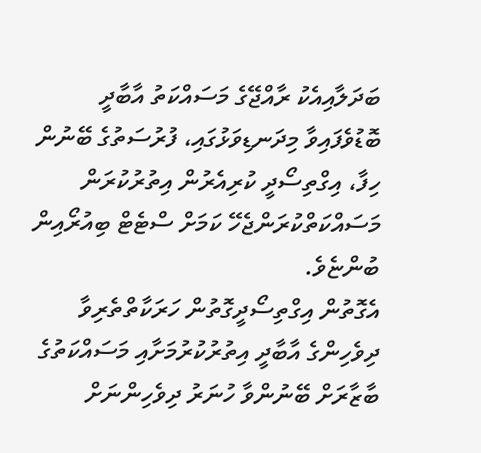ބަދަލާއިއެކު ރާއްޖޭގެ މަސައްކަތު އާބާދީ ބޮޑުވެފައިވާ މިދަނޑިވަޅުގައި، ފުރުސަތުގެ ބޭނުން ހިފާ، އިގްތިސޯދީ ކުރިއެރުން އިތުރުކުރަން މަސައްކަތްކުރަންޖެހޭ ކަމަށް ސްޓެޓް ބިއުރޯއިން ބުންޏެވެ.
އެގޮތުން އިގްތިސޯދީގޮތުން ހަރަކާތްތެރިވާ ދިވެހިންގެ އާބާދީ އިތުރުކުރުމަށާއި މަސައްކަތުގެ ބާޒާރަށް ބޭނުންވާ ހުނަރު ދިވެހިންނަށް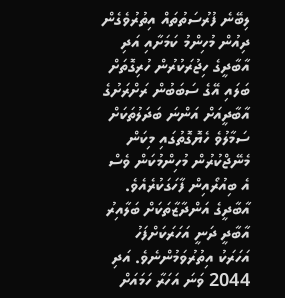ލިބޭނެ ފުރުސަތުތައް އިތުރުވެގެން ދިއުން މުހިންމު ކަމަށާއި އަދި އާބާދީގެ ހިޖުރަކުރުން ހުރިގޮތަށް ބަލައި އޭގެ ސަބަބުން ރަށްރަށުގެ އާބާދީއަށް އަންނަ ބަދަލުތަކަށް ސަމާލުވެ ހެޔޮގޮތުގައި މިކަން މެނޭޖްކުރުން މުހިންމުކަން ވެސް އެ ބިއުރޯއިން ފާހަގަކުރެއެވެ.
އާބާދީގެ އަންދާޒާތަކަށް ބަލާއިރު އާބާދީ ދަނީ އަހަރަކަށްފަހު އަހަރަކު އިތުރުވަމުންނެވެ. އަދި 2044 ވަނަ އަހަރާ ހަމައަށް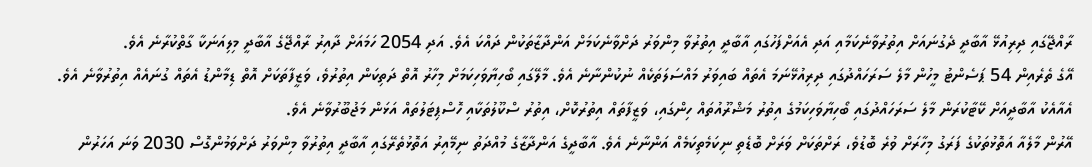ރާއްޖޭގައި ދިރިއުޅޭ އާބާދީ ދެގުނައަށް އިތުރުވާނެކަމާއި އަދި އެއަށްފަހުގައި އާބާދީ އިތުރުވާ މިންވަރު ދަށްވާނެކަމަށް އަންދާޒާތަކުން ދައްކަ އެވެ. އަދި 2054 ހަމައަށް ދާއިރު ރާއްޖޭގެ އާބާދީ މިލިއަނަކާ ގާތްކުރާނެ އެވެ.
އޭގެ ތެރެއިން 54 ޕަސެންޓު މީހުން މާލެ ސަރަހައްދުގައި ދިރިއުޅޭނަމަ އެތައް ބައިވަރު މައްސަލަތަކެއް ނުކުންނާނެ އެވެ. މާލޭގައި ބޯހިޔާވަހިކަމަށް މިހާރު އޮތް ދަތިކަން އިތުރުވެ، ވަޒީފާތަކަށް އޮތް ޑިމާންޑު އެތައް ގުނައެއް އިތުރުވާނެ އެވެ. އެއާއެކު އާބާދީއަށް ކޭޓާކުރަން މާލެ ސަރަހައްދުގައި ބޯހިޔާވަހިކަމުގެ އިތުރު މަޝްރޫއުތައް ހިންގައި، ވަޒީފާތައް އިތުރުކޮށް، އިތުރު ސްކޫލުތަކާއި ހޮސްޕިޓަލުތައް އަޅަން މަޖުބޫރުވާނެ އެވެ.
އޭރުން މާލެއާ އަތޮޅުތަކުގެ ފަރަގު މިހާރަށް ވުރެ ބޮޑުވެ، ރަށްތަކަށް ވަރަށް ބޮޑެތި ނިކަމެތިކަމެއް އަންނާނެ އެވެ. އާބާދީގެ އަންދާޒާގެ މުއްދަތު ނިމޭއިރު އަތޮޅުތެރޭގައި އާބާދީ އިތުރުވާ މިންވަރު ދަށްވަމުންގޮސް 2030 ވަނަ އަހަރުން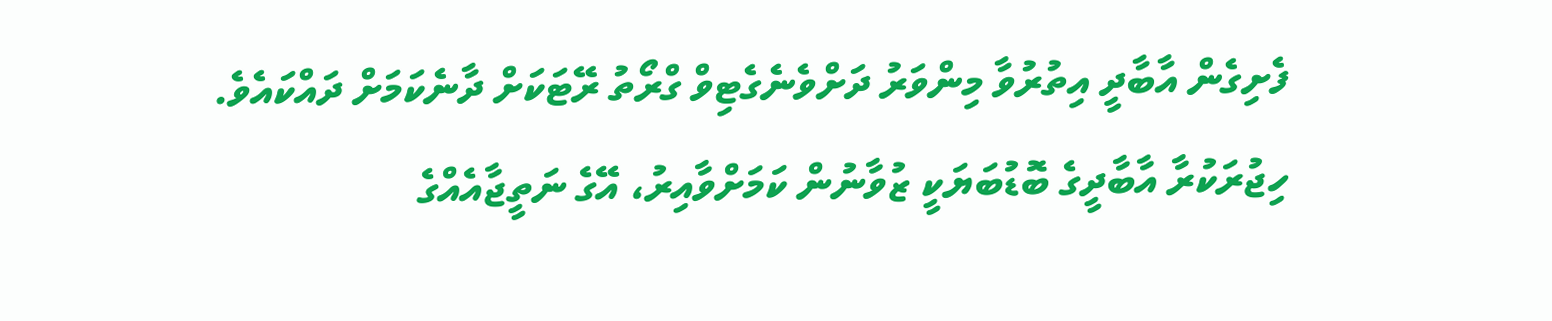ފެށިގެން އާބާދީ އިތުރުވާ މިންވަރު ދަށްވެނެގެޓިވް ގްރޯތު ރޭޓަކަށް ދާނެކަމަށް ދައްކައެވެ.
ހިޖުރަކުރާ އާބާދީގެ ބޮޑުބަޔަކީ ޒުވާނުން ކަމަށްވާއިރު، އޭގެ ނަތީޖާއެއްގެ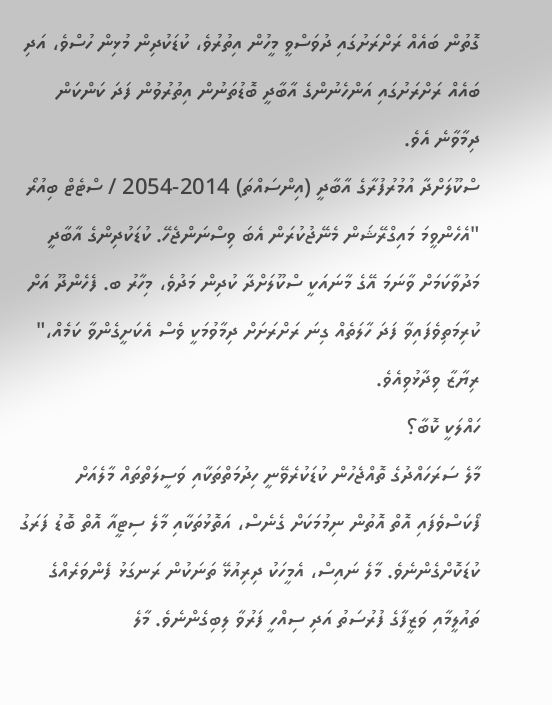ގޮތުން ބައެއް ރަށްރަށުގައި ދުވަސްވީ މީހުން އިތުރުވެ، ކުޑަކުދިން މުޅިން ހުސްވެ، އަދި ބައެއް ރަށްރަށުގައި އަންހެނުންގެ އާބާދީ ބޮޑުތަނުން އިތުރުވުން ފަދަ ކަންކަން ދިމާވާނެ އެވެ.
ސްކޫލަށްދާ އުމުރުފުރާގެ އާބާދީ (އިންސައްތަ) 2014-2054 / ސްޓެޓް ބިއުރޯ
"އެހެންވީމަ މައިގްރޭޝަން މެނޭޖުކުރަން އެބަ ވިސްނަންޖެހޭ. ކުޑަކުދިންގެ އާބާދީ މަދުވާކަމަށް ވާނަމަ އޭގެ މާނައަކީ ސްކޫލަށްދާ ކުދިން މަދުވެ، މިހާރު ބ. ފެހެންދޫ އަށް ކުރިމަތިވެފައިވާ ފަދަ ހާލަތެއް ގިނަ ރަށްރަށަށް ދިމާވުމަކީ ވެސް އެކަށީގެންވާ ކަމެއް،" ރިޔާޒާ ވިދާޅުވިއެވެ.
ހައްލަކީ ކޮބާ؟
މާލެ ސަރަހައްދުގެ ތޮއްޖެހުން ކުޑަކުރެވޭނީ ހިދުމަތްތަކާއި ވަސީލަތްތައް މާލެއަށް ފޯކަސްވެފައި އޮތް އޮތުން ނިމުމަކަށް ގެނެސް، އަތޮޅުތަކާއި މާލެ ސިޓީއާ އޮތް ބޮޑު ފަރަގު ކުޑަކޮށްގެންނެވެ. މާލެ ނައިސް، އެމީހަކު ދިރިއުޅޭ ތަނަކުން ރަނގަޅު ފެންވަރެއްގެ ތައުލީމާއި ވަޒީފާގެ ފުރުސަތު އަދި ސިއްހީ ފަރުވާ ލިބިގެންނެވެ. މާލެ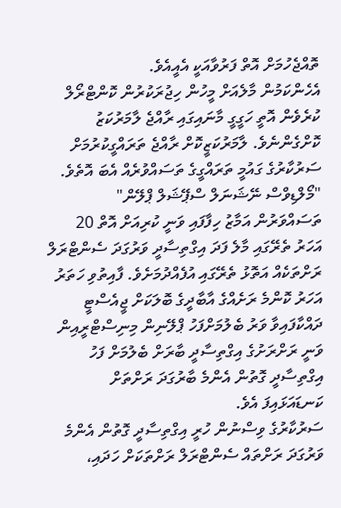ތޮއްޖެހުމަށް އޮތް ފަރުވާއަކީ އެއީއެވެ.
އެހެންކަމުން މާލެއަށް މީހުން ހިޖުރަކުރުން ކޮންޓްރޯލް ކުރެވެން އޮތީ ހަގީގީ މާނައިގައި ރާއްޖެ ލާމަރުކަޒު ކޮށްގެންނެވެ. ލާމަރުކަޒީކޮށް ރާއްޖެ ތަރައްގީކުރުމަށް ސަރުކާރުގެ ގައުމީ ތަރައްގީގެ ތަސައްވުރެއް އެބަ އޮތެވެ.
"މޯލްޑިވްސް ނޭޝަނަލް ސްޕޭޝަލް ޕްލޭން" ތަސައްވަރުން އަމާޒު ހިފާފައި ވަނީ ކުރިއަށް އޮތް 20 އަހަރު ތެރޭގައި މާލެ ފަދަ އިގްތިސާދީ ވަރުގަދަ ސެންޓްރަލް ރަށްތަކެއް އަތޮޅު ތެރޭގައި އުފެއްދުމަށެވެ. ފާއިތުވި ހަތަރު އަހަރު ކޮންމެ ރަށެއްގެ އާބާދީގެ ބޮލަކަށް ޖީއެސްޓީ ދައްކާފައިވާ ވަރު ބެލުމަށްފަހު ޕްލޭނިން މިނިސްޓްރީއިން ވަނީ ރަށްރަށުގެ އިގްތިސާދީ ބާރަށް ބެލުމަށް ފަހު އިގްތިސާދީ ގޮތުން އެންމެ ބާރުގަދަ ރަށްތަށް ކަނޑައަޅައިފަ އެވެ.
ސަރުކާރުގެ ވިސްނުން ހުރީ އިގްތިސާދީ ގޮތުން އެންމެ ވަރުގަދަ ރަށްތައް ސެންޓްރަލް ރަށްތަކަށް ހަދައި،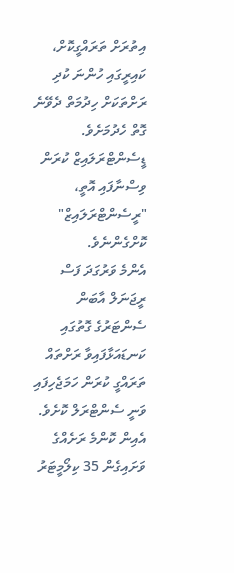އިތުރަށް ތަރައްގީކޮށް، ކައިރީގައި ހުންނަ ކުދި ރަށްތަކަށް ހިދުމަތް ދެވޭނެ ގޮތް ހެދުމަށެވެ. ޑީސެންޓްރަލައިޒް ކުރަން ވިސްނާފައި އޮތީ، "ރީސެންޓްރަލައިޒް" ކޮށްގެންނެވެ.
އެންމެ ވަރުގަދަ ފަސް ރީޖަނަލް އާބަން ސެންޓަރުގެ ގޮތުގައި ކަނޑައަޅާފައިވާ ރަށްތައް ތަރައްގީ ކުރަން ހަމަޖެހިފައި ވަނީ ސެންޓްރަލް ކޮށެވެ. އެއިން ކޮންމެ ރަށެއްގެ ވަށައިގެން 35 ކިލޯމީޓަރު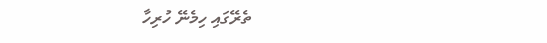ތެރޭގައި ހިމެނޭ ހުރިހާ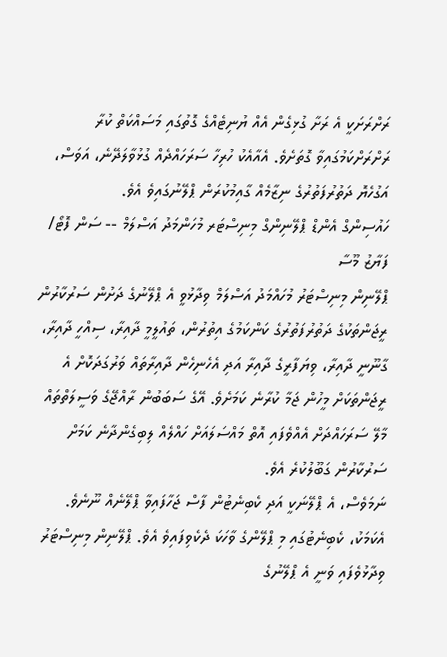ރަށްރަށަކީ އެ ރަށާ ގުޅިގެން އެއް ޔުނިޓެއްގެ ގޮތުގައި މަސައްކަތް ކުރާ ރަށްރަށްކަމުގައިވާ ގޮތަށެވެ. އެއާއެކު ހުރިހާ ސަރަހައްދެއް ގުޅުވާލަދޭނެ، އަވަސް، އަގުހެޔޮ ދަތުރުފަތުރުގެ ނިޒާމެއް ގާއިމުކުރަން ޕްލޭނުގައިވެ އެވެ.
ހައުސިންގް އެންޑް ޕްލޭނިންގް މިނިސްޓަރ މުހަންމަދު އަސްލަމް -- ސަން ފޮޓޯ/ ފަޔާޒު މޫސާ
ޕްލޭނިން މިނިސްޓަރު މުހައްމަދު އަސްލަމް ވިދާޅުވީ އެ ޕްލޭނުގެ ދަށުން ސަރުކާރުން ރީޖަންތަކުގެ ދަތުރުފަތުރުގެ ކަންކަމުގެ އިތުރުން، ތައުލީމީ ދާއިރާ، ސިއްހީ ދާއިރާ، ގާނޫނީ ދާއިރާ، ވިޔަފާރީގެ ދާއިރާ އަދި އެހެނިހެން ދާއިރާތައް ވަރުގަދަކޮށް އެ ރީޖަންތަކަށް މީހުން ޖަމާ ކުރާނެ ކަމަށެވެ. އޭގެ ސަބަބުން ރާއްޖޭގެ ވަސީލަތްތައް މާލޭ ސަރަހައްދަށް އެއްވެފައި އޮތް މައްސަލައަށް ހައްލެއް ލިބިގެންދާނެ ކަމަށް ސަރުކާރުން ގަބޫލުކުރެ އެވެ.
ނަމަވެސް، އެ ޕްލޭނަކީ އަދި ކެބިނެޓުން ފާސް ޖަހާފައިވާ ޕްލޭނެއް ނޫނެވެ. އެކަމަކު، ކެބިނެޓުގައި މި ޕްލޭންގެ ވާހަކަ ދެކެވިފައިވެ އެވެ. ޕްލޭނިން މިނިސްޓަރު ވިދާޅުވެފައި ވަނީ އެ ޕްލޭނުގެ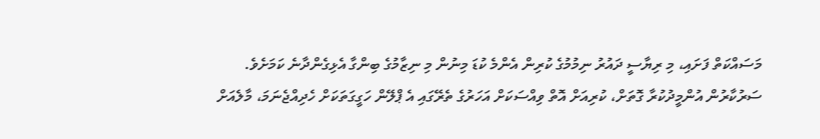މަސައްކަތް ފަށައި، މި ރިޔާސީ ދައުރު ނިމުމުގެ ކުރިން އެންމެ ކުޑަ މިނުން މި ނިޒާމުގެ ބިންގާ އެޅިގެންދާނެ ކަމަށެވެ.
ސަރުކާރުން އުންމީދުކުރާ ގޮތަށް، ކުރިއަށް އޮތް ވިއްސަކަށް އަހަރުގެ ތެރޭގައި އެ ޕްލޭން ހަގީގަތަކަށް ހެދިއްޖެނަމަ، މާލެއަށް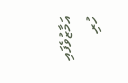އަމާޒުވެފައި ހުރި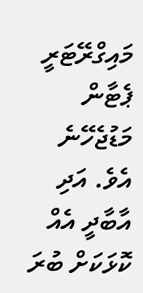މައިގްރޭޓަރީ ޕެޓާން މަޑުޖެހޭނެ އެވެ. އަދި އާބާދީ އެއް ކޮޅަކަށް ބުރަ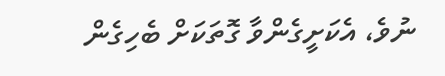ނުވެ، އެކަށީގެންވާ ގޮތަކަށް ބެހިގެން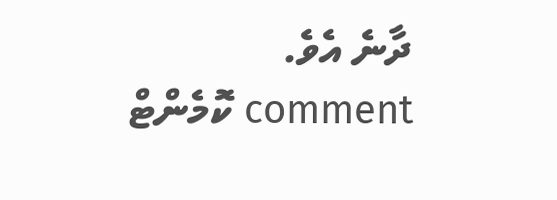ދާނެ އެވެ.
comment ކޮމެންޓް